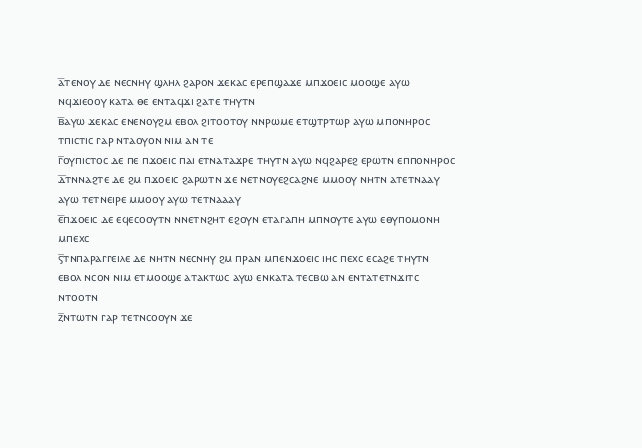ⲁ̅ⲧⲉⲛⲟⲩ ⲇⲉ ⲛⲉⲥⲛⲏⲩ ϣⲗⲏⲗ ϩⲁⲣⲟⲛ ϫⲉⲕⲁⲥ ⲉⲣⲉⲡϣⲁϫⲉ ⲙⲡϫⲟⲉⲓⲥ ⲙⲟⲟϣⲉ ⲁⲩⲱ ⲛϥϫⲓⲉⲟⲟⲩ ⲕⲁⲧⲁ ⲑⲉ ⲉⲛⲧⲁϥϫⲓ ϩⲁⲧⲉ ⲧⲏⲩⲧⲛ
ⲃ̅ⲁⲩⲱ ϫⲉⲕⲁⲥ ⲉⲛⲉⲛⲟⲩϩⲙ ⲉⲃⲟⲗ ϩⲓⲧⲟⲟⲧⲟⲩ ⲛⲛⲣⲱⲙⲉ ⲉⲧϣⲧⲣⲧⲱⲣ ⲁⲩⲱ ⲙⲡⲟⲛⲏⲣⲟⲥ ⲧⲡⲓⲥⲧⲓⲥ ⲅⲁⲣ ⲛⲧⲁⲟⲩⲟⲛ ⲛⲓⲙ ⲁⲛ ⲧⲉ
ⲅ̅ⲟⲩⲡⲓⲥⲧⲟⲥ ⲇⲉ ⲡⲉ ⲡϫⲟⲉⲓⲥ ⲡⲁⲓ ⲉⲧⲛⲁⲧⲁϫⲣⲉ ⲧⲏⲩⲧⲛ ⲁⲩⲱ ⲛϥϩⲁⲣⲉϩ ⲉⲣⲱⲧⲛ ⲉⲡⲡⲟⲛⲏⲣⲟⲥ
ⲇ̅ⲧⲛⲛⲁϩⲧⲉ ⲇⲉ ϩⲙ ⲡϫⲟⲉⲓⲥ ϩⲁⲣⲱⲧⲛ ϫⲉ ⲛⲉⲧⲛⲟⲩⲉϩⲥⲁϩⲛⲉ ⲙⲙⲟⲟⲩ ⲛⲏⲧⲛ ⲁⲧⲉⲧⲛⲁⲁⲩ ⲁⲩⲱ ⲧⲉⲧⲛⲉⲓⲣⲉ ⲙⲙⲟⲟⲩ ⲁⲩⲱ ⲧⲉⲧⲛⲁⲁⲁⲩ
ⲉ̅ⲡϫⲟⲉⲓⲥ ⲇⲉ ⲉϥⲉⲥⲟⲟⲩⲧⲛ ⲛⲛⲉⲧⲛϩⲏⲧ ⲉϩⲟⲩⲛ ⲉⲧⲁⲅⲁⲡⲏ ⲙⲡⲛⲟⲩⲧⲉ ⲁⲩⲱ ⲉⲑⲩⲡⲟⲙⲟⲛⲏ ⲙⲡⲉⲭⲥ
ⲋ̅ⲧⲛⲡⲁⲣⲁⲅⲅⲉⲓⲗⲉ ⲇⲉ ⲛⲏⲧⲛ ⲛⲉⲥⲛⲏⲩ ϩⲙ ⲡⲣⲁⲛ ⲙⲡⲉⲛϫⲟⲉⲓⲥ ⲓⲏⲥ ⲡⲉⲭⲥ ⲉⲥⲁϩⲉ ⲧⲏⲩⲧⲛ ⲉⲃⲟⲗ ⲛⲥⲟⲛ ⲛⲓⲙ ⲉⲧⲙⲟⲟϣⲉ ⲁⲧⲁⲕⲧⲱⲥ ⲁⲩⲱ ⲉⲛⲕⲁⲧⲁ ⲧⲉⲥⲃⲱ ⲁⲛ ⲉⲛⲧⲁⲧⲉⲧⲛϫⲓⲧⲥ ⲛⲧⲟⲟⲧⲛ
ⲍ̅ⲛⲧⲱⲧⲛ ⲅⲁⲣ ⲧⲉⲧⲛⲥⲟⲟⲩⲛ ϫⲉ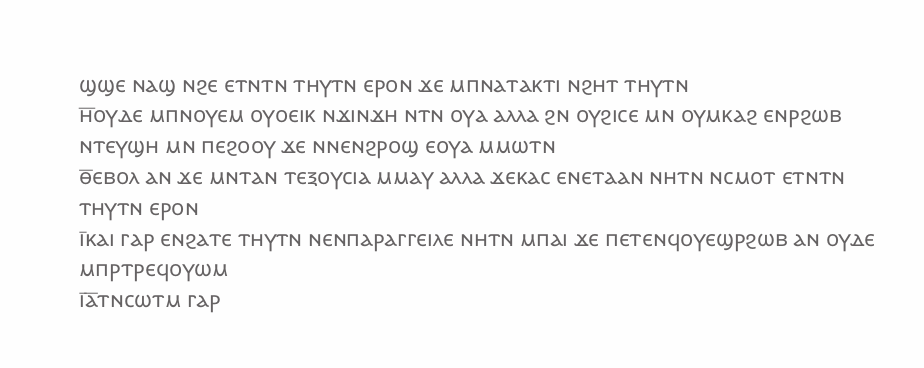ϣϣⲉ ⲛⲁϣ ⲛϩⲉ ⲉⲧⲛⲧⲛ ⲧⲏⲩⲧⲛ ⲉⲣⲟⲛ ϫⲉ ⲙⲡⲛⲁⲧⲁⲕⲧⲓ ⲛϩⲏⲧ ⲧⲏⲩⲧⲛ
ⲏ̅ⲟⲩⲇⲉ ⲙⲡⲛⲟⲩⲉⲙ ⲟⲩⲟⲉⲓⲕ ⲛϫⲓⲛϫⲏ ⲛⲧⲛ ⲟⲩⲁ ⲁⲗⲗⲁ ϩⲛ ⲟⲩϩⲓⲥⲉ ⲙⲛ ⲟⲩⲙⲕⲁϩ ⲉⲛⲣϩⲱⲃ ⲛⲧⲉⲩϣⲏ ⲙⲛ ⲡⲉϩⲟⲟⲩ ϫⲉ ⲛⲛⲉⲛϩⲣⲟϣ ⲉⲟⲩⲁ ⲙⲙⲱⲧⲛ
ⲑ̅ⲉⲃⲟⲗ ⲁⲛ ϫⲉ ⲙⲛⲧⲁⲛ ⲧⲉⲝⲟⲩⲥⲓⲁ ⲙⲙⲁⲩ ⲁⲗⲗⲁ ϫⲉⲕⲁⲥ ⲉⲛⲉⲧⲁⲁⲛ ⲛⲏⲧⲛ ⲛⲥⲙⲟⲧ ⲉⲧⲛⲧⲛ ⲧⲏⲩⲧⲛ ⲉⲣⲟⲛ
ⲓ̅ⲕⲁⲓ ⲅⲁⲣ ⲉⲛϩⲁⲧⲉ ⲧⲏⲩⲧⲛ ⲛⲉⲛⲡⲁⲣⲁⲅⲅⲉⲓⲗⲉ ⲛⲏⲧⲛ ⲙⲡⲁⲓ ϫⲉ ⲡⲉⲧⲉⲛϥⲟⲩⲉϣⲣϩⲱⲃ ⲁⲛ ⲟⲩⲇⲉ ⲙⲡⲣⲧⲣⲉϥⲟⲩⲱⲙ
ⲓ̅ⲁ̅ⲧⲛⲥⲱⲧⲙ ⲅⲁⲣ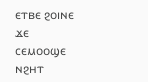ⲉⲧⲃⲉ ϩⲟⲓⲛⲉ ϫⲉ ⲥⲉⲙⲟⲟϣⲉ ⲛϩⲏⲧ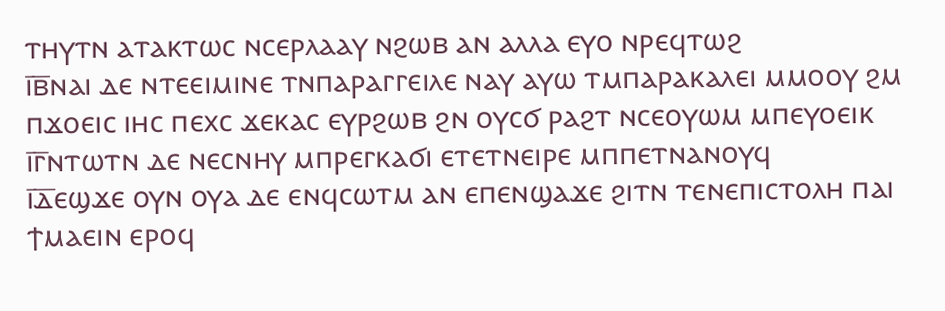ⲧⲏⲩⲧⲛ ⲁⲧⲁⲕⲧⲱⲥ ⲛⲥⲉⲣⲗⲁⲁⲩ ⲛϩⲱⲃ ⲁⲛ ⲁⲗⲗⲁ ⲉⲩⲟ ⲛⲣⲉϥⲧⲱϩ
ⲓ̅ⲃ̅ⲛⲁⲓ ⲇⲉ ⲛⲧⲉⲉⲓⲙⲓⲛⲉ ⲧⲛⲡⲁⲣⲁⲅⲅⲉⲓⲗⲉ ⲛⲁⲩ ⲁⲩⲱ ⲧⲙⲡⲁⲣⲁⲕⲁⲗⲉⲓ ⲙⲙⲟⲟⲩ ϩⲙ ⲡϫⲟⲉⲓⲥ ⲓⲏⲥ ⲡⲉⲭⲥ ϫⲉⲕⲁⲥ ⲉⲩⲣϩⲱⲃ ϩⲛ ⲟⲩⲥϭ ⲣⲁϩⲧ ⲛⲥⲉⲟⲩⲱⲙ ⲙⲡⲉⲩⲟⲉⲓⲕ
ⲓ̅ⲅ̅ⲛⲧⲱⲧⲛ ⲇⲉ ⲛⲉⲥⲛⲏⲩ ⲙⲡⲣⲉⲅⲕⲁϭⲓ ⲉⲧⲉⲧⲛⲉⲓⲣⲉ ⲙⲡⲡⲉⲧⲛⲁⲛⲟⲩϥ
ⲓ̅ⲇ̅ⲉϣϫⲉ ⲟⲩⲛ ⲟⲩⲁ ⲇⲉ ⲉⲛϥⲥⲱⲧⲙ ⲁⲛ ⲉⲡⲉⲛϣⲁϫⲉ ϩⲓⲧⲛ ⲧⲉⲛⲉⲡⲓⲥⲧⲟⲗⲏ ⲡⲁⲓ ϯⲙⲁⲉⲓⲛ ⲉⲣⲟϥ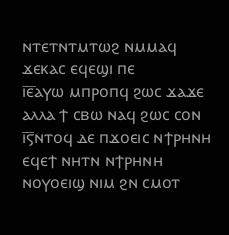ⲛⲧⲉⲧⲛⲧⲙⲧⲱϩ ⲛⲙⲙⲁϥ ϫⲉⲕⲁⲥ ⲉϥⲉϣⲓ ⲡⲉ
ⲓ̅ⲉ̅ⲁⲩⲱ ⲙⲡⲣⲟⲡϥ ϩⲱⲥ ϫⲁϫⲉ ⲁⲗⲗⲁ ϯ ⲥⲃⲱ ⲛⲁϥ ϩⲱⲥ ⲥⲟⲛ
ⲓ̅ⲋ̅ⲛⲧⲟϥ ⲇⲉ ⲡϫⲟⲉⲓⲥ ⲛϯⲣⲏⲛⲏ ⲉϥⲉϯ ⲛⲏⲧⲛ ⲛϯⲣⲏⲛⲏ ⲛⲟⲩⲟⲉⲓϣ ⲛⲓⲙ ϩⲛ ⲥⲙⲟⲧ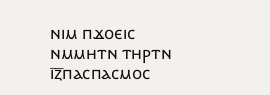ⲛⲓⲙ ⲡϫⲟⲉⲓⲥ ⲛⲙⲙⲏⲧⲛ ⲧⲏⲣⲧⲛ
ⲓ̅ⲍ̅ⲡⲁⲥⲡⲁⲥⲙⲟⲥ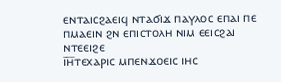ⲉⲛⲧⲁⲓⲥϩⲁⲉⲓϥ ⲛⲧⲁϭⲓϫ ⲡⲁⲩⲗⲟⲥ ⲉⲡⲁⲓ ⲡⲉ ⲡⲙⲁⲉⲓⲛ ϩⲛ ⲉⲡⲓⲥⲧⲟⲗⲏ ⲛⲓⲙ ⲉⲉⲓⲥϩⲁⲓ ⲛⲧⲉⲉⲓϩⲉ
ⲓ̅ⲏ̅ⲧⲉⲭⲁⲣⲓⲥ ⲙⲡⲉⲛϫⲟⲉⲓⲥ ⲓⲏⲥ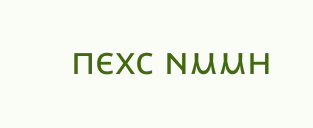ⲡⲉⲭⲥ ⲛⲙⲙⲏ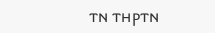ⲧⲛ ⲧⲏⲣⲧⲛ